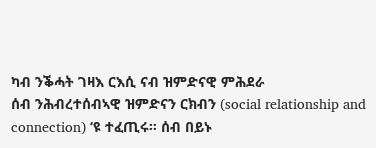ካብ ንቕሓት ገዛእ ርእሲ ናብ ዝምድናዊ ምሕደራ
ሰብ ንሕብረተሰብኣዊ ዝምድናን ርክብን (social relationship and connection) ‘ዩ ተፈጢሩ። ሰብ በይኑ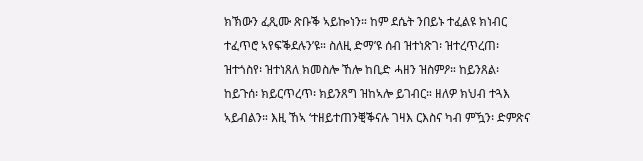ክኽውን ፈጺሙ ጽቡቕ ኣይኰነን። ከም ደሴት ንበይኑ ተፈልዩ ክነብር ተፈጥሮ ኣየፍቕደሉን’ዩ። ስለዚ ድማ’ዩ ሰብ ዝተነጽገ፡ ዝተረጥረጠ፡ ዝተጎስየ፡ ዝተነጸለ ክመስሎ ኸሎ ከቢድ ሓዘን ዝስምዖ። ከይንጸል፡ ከይጉሰ፡ ክይርጥረጥ፡ ክይንጸግ ዝከኣሎ ይገብር። ዘለዎ ክህብ ተጓእ ኣይብልን። እዚ ኸኣ ‘ተዘይተጠንቒቕናሉ ገዛእ ርእስና ካብ ምዃን፡ ድምጽና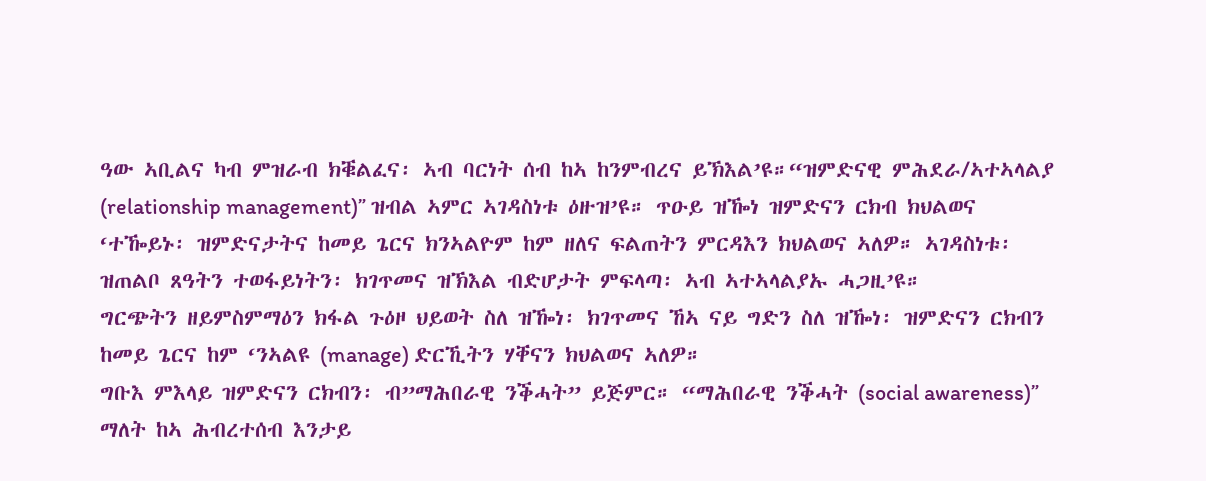ዓው ኣቢልና ካብ ምዝራብ ክቑልፈና፡ ኣብ ባርነት ሰብ ከኣ ከንምብረና ይኽእል’ዩ።“ዝምድናዊ ምሕደራ/ኣተኣላልያ (relationship management)” ዝብል ኣምር ኣገዳስነቱ ዕዙዝ’ዩ። ጥዑይ ዝዀነ ዝምድናን ርክብ ክህልወና ‘ተዀይኑ፡ ዝምድናታትና ከመይ ጌርና ክንኣልዮም ከም ዘለና ፍልጠትን ምርዳእን ክህልወና ኣለዎ። ኣገዳስነቱ፡ ዝጠልቦ ጸዓትን ተወፋይነትን፡ ክገጥመና ዝኽእል ብድሆታት ምፍላጣ፡ ኣብ ኣተኣላልያኡ ሓጋዚ’ዩ።
ግርጭትን ዘይምስምማዕን ክፋል ጉዕዞ ህይወት ስለ ዝዀነ፡ ክገጥመና ኸኣ ናይ ግድን ስለ ዝዀነ፡ ዝምድናን ርክብን ከመይ ጌርና ከም ‘ንኣልዩ (manage) ድርኺትን ሃቐናን ክህልወና ኣለዎ።
ግቡእ ምእላይ ዝምድናን ርክብን፡ ብ”ማሕበራዊ ንቕሓት” ይጅምር። “ማሕበራዊ ንቕሓት (social awareness)” ማለት ከኣ ሕብረተሰብ እንታይ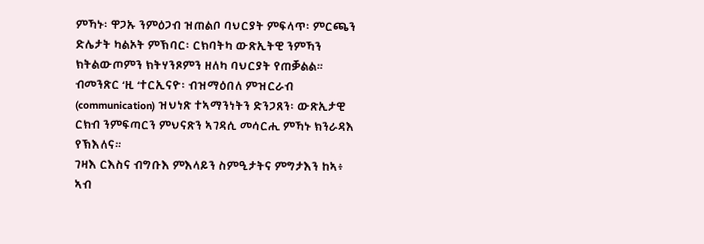ምኻኑ፡ ዋጋኡ ንምዕጋብ ዝጠልቦ ባህርያት ምፍላጥ፡ ምርጫን ድሌታት ካልኦት ምኽባር፡ ርክባትካ ውጽኢትዊ ንምኻን ክትልውጦምን ክትሃንጾምን ዘለካ ባህርያት የጠቓልል። ብመንጽር ‘ዚ ‘ተርኢናዮ፡ ብዝማዕበለ ምዝርራብ (communication) ዝህነጽ ተኣማንነትን ድንጋጸን፡ ውጽኢታዊ ርክብ ንምፍጣርን ምህናጽን ኣገዳሲ መሳርሒ ምኻኑ ክንራዳእ የኽእለና።
ገዛእ ርእስና ብግቡእ ምእላይን ስምዒታትና ምግታእን ከኣ፥ ኣብ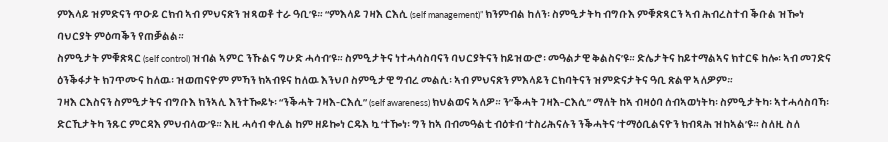ምእላይ ዝምድናን ጥዑይ ርክብ ኣብ ምህናጽን ዝጻወቶ ተራ ዓቢ’ዩ። “ምእላይ ገዛእ ርእሲ (self management)” ክንምብል ከለን፡ ስምዒታትካ ብግቡእ ምቑጽጻርን ኣብ ሕብረስተብ ቕቡል ዝዀነ ባህርያት ምዕጣቕን የጠቓልል።
ስምዒታት ምቑጽጻር (self control) ዝብል ኣምር ንኹልና ግሁድ ሓሳብ’ዩ። ስምዒታትና ነተሓሳስባናን ባህርያትናን ከይዝውሮ፡ መዓልታዊ ቅልስና’ዩ። ድሌታትና ከይተማልኣና ክተርፍ ከሎ፡ ኣብ መገድና ዕንቕፋታት ክገጥሙና ከለዉ፡ ዝወጠናዮም ምኻን ክኣብዩና ከለዉ እንህቦ ስምዒታዊ ግብረ መልሲ፡ ኣብ ምህናጽን ምእላይን ርክባትናን ዝምድናታትና ዓቢ ጽልዋ ኣለዎም።
ገዛእ ርእስናን ስምዒታትና ብግቡእ ክንኣሊ እንተዀይኑ፡ “ንቕሓት ገዛእ-ርእሲ” (self awareness) ክህልወና ኣለዎ። ን”ቕሓት ገዛእ-ርእሲ” ማለት ከኣ ብዛዕባ ሰብኣወነትካ፡ ስምዒታትካ፡ ኣተሓሳስባኻ፡ ድርኺታትካ ንጹር ምርዳእ ምህብላው’ዩ። እዚ ሓሳብ ቀሊል ከም ዘይኰነ ርዱእ ኳ ‘ተዀነ፡ ግን ከኣ በብመዓልቲ ብዕቱብ ‘ተስሪሕናሉን ንቕሓትና ‘ተማዕቢልናዮን ክብጻሕ ዝከኣል’ዩ። ስለዚ ስለ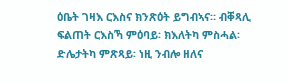ዕቤት ገዛእ ርእስና ክንጽዕት ይግብኣና። ብቐጻሊ ፍልጠት ርእስኻ ምዕባይ፡ ክእለትካ ምስሓል፡ ድሌታትካ ምጽጻይ፡ ነዚ ንብሎ ዘለና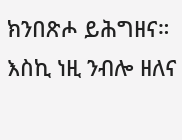ክንበጽሖ ይሕግዘና።
እስኪ ነዚ ንብሎ ዘለና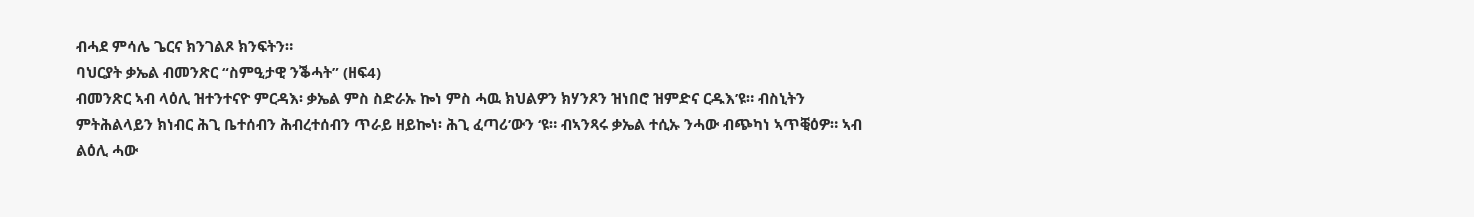ብሓደ ምሳሌ ጌርና ክንገልጾ ክንፍትን።
ባህርያት ቃኤል ብመንጽር “ስምዒታዊ ንቕሓት” (ዘፍ4)
ብመንጽር ኣብ ላዕሊ ዝተንተናዮ ምርዳእ፡ ቃኤል ምስ ስድራኡ ኰነ ምስ ሓዉ ክህልዎን ክሃንጾን ዝነበሮ ዝምድና ርዱእ’ዩ። ብስኒትን ምትሕልላይን ክነብር ሕጊ ቤተሰብን ሕብረተሰብን ጥራይ ዘይኰነ፡ ሕጊ ፈጣሪ’ውን ‘ዩ። ብኣንጻሩ ቃኤል ተሲኡ ንሓው ብጭካነ ኣጥቒዕዎ። ኣብ ልዕሊ ሓው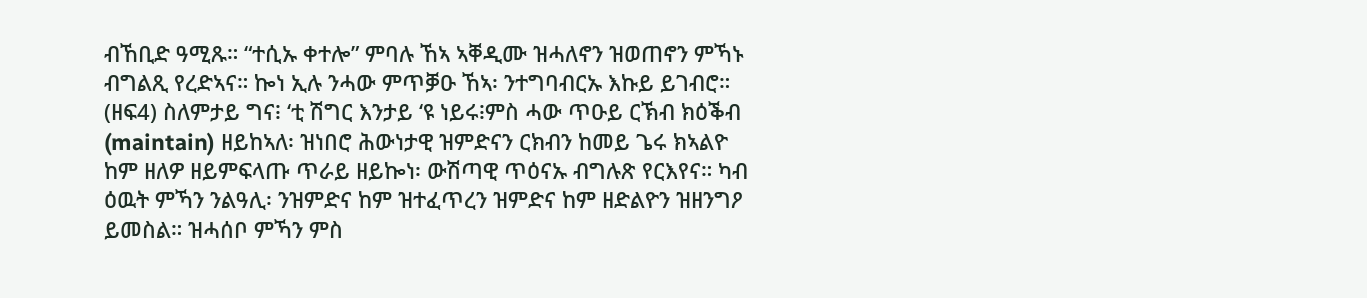ብኸቢድ ዓሚጹ። “ተሲኡ ቀተሎ” ምባሉ ኸኣ ኣቐዲሙ ዝሓለኖን ዝወጠኖን ምኻኑ ብግልጺ የረድኣና። ኰነ ኢሉ ንሓው ምጥቓዑ ኸኣ፡ ንተግባብርኡ እኩይ ይገብሮ። (ዘፍ4) ስለምታይ ግና፧ ‘ቲ ሽግር እንታይ ‘ዩ ነይሩ፧ምስ ሓው ጥዑይ ርኽብ ክዕቕብ (maintain) ዘይከኣለ፡ ዝነበሮ ሕውነታዊ ዝምድናን ርክብን ከመይ ጌሩ ክኣልዮ ከም ዘለዎ ዘይምፍላጡ ጥራይ ዘይኰነ፡ ውሽጣዊ ጥዕናኡ ብግሉጽ የርእየና። ካብ ዕዉት ምኻን ንልዓሊ፡ ንዝምድና ከም ዝተፈጥረን ዝምድና ከም ዘድልዮን ዝዘንግዖ ይመስል። ዝሓሰቦ ምኻን ምስ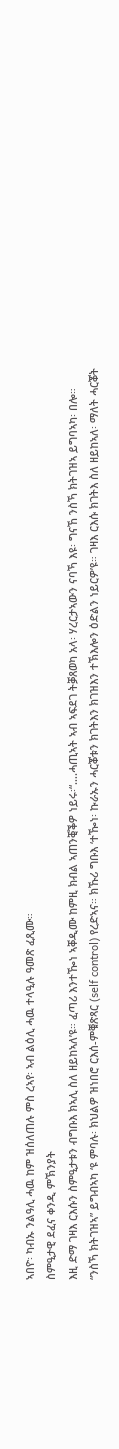ኣበዮ፡ ካብኡ ንልዓሊ ሓዉ ከም ዝሰለጠሉ ምስ ረኣየ፡ ኣብ ልዕሊ ሓዉ ተላዒሉ ዓመጽ ፈጺሙ።
ስምዒታዊ ደፈና ቀንዲ ምኽንያት
እዚ ድማ ገዛእ ርእሱን ስምዒታቱን ብግቡእ ክኣሊ ስለ ዘይከኣለ’ዩ። ፈጣሪ እንተዀነ ኣቐዲሙ ከምዚ ክብል ኣጠንቒቕዎ ነይሩ፡“….ሓጢኣት ኣብ ኣፍደገ ትቓጸወካ አላ፡ ሃረርታኣውን ናባኻ እዩ፡ ግናኸ ንስኻ ክትገዝኣ ይግባኣካ፡ በሎ።
“ንስኻ ክትገዝኣ” ይግብኣካ ‘ዩ ምባሉ፡ ክህልዎ ዝነበሮ ርእሰ-ምቑጽጻር (self control) የረድኣና። ክኹሪ ግቡእ ‘ተዀነ፡ ኩራኡን ሓርቖቱን ክገትእን ክገዝእን ተኽእሎን ዕድልን ነይርዎ’ዩ። ገዛእ ርእሱ ክገትእ ስለ ዘይከኣለ፡ ማለት ሓርቖት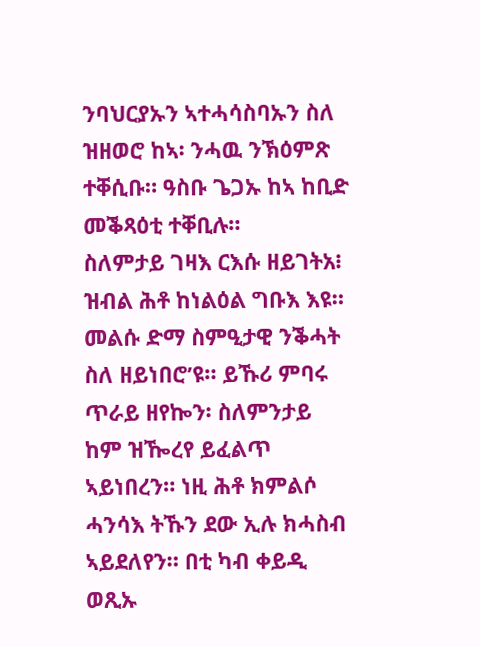ንባህርያኡን ኣተሓሳስባኡን ስለ ዝዘወሮ ከኣ፡ ንሓዉ ንኽዕምጽ ተቐሲቡ። ዓስቡ ጌጋኡ ከኣ ከቢድ መቕጻዕቲ ተቐቢሉ።
ስለምታይ ገዛእ ርእሱ ዘይገትአ፧ ዝብል ሕቶ ከነልዕል ግቡእ እዩ። መልሱ ድማ ስምዒታዊ ንቕሓት ስለ ዘይነበሮ’ዩ። ይኹሪ ምባሩ ጥራይ ዘየኰን፡ ስለምንታይ ከም ዝዀረየ ይፈልጥ ኣይነበረን። ነዚ ሕቶ ክምልሶ ሓንሳእ ትኹን ደው ኢሉ ክሓስብ ኣይደለየን። በቲ ካብ ቀይዲ ወጺኡ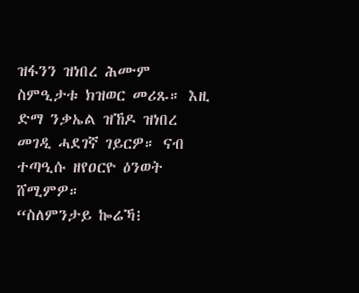ዝፋንን ዝነበረ ሕሙም ስምዒታቱ ክዝወር መሪጹ። እዚ ድማ ንቃኤል ዝኸዶ ዝነበረ መገዲ ሓደገኛ ገይርዎ። ናብ ተጣዒሱ ዘየዐርዮ ዕንወት ሸሚምዎ።
“ስለምንታይ ኰሬኻ፧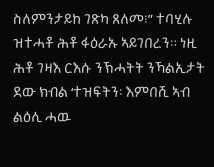ስለምንታይከ ገጽካ ጸለመ፧” ተባሂሉ ዝተሓቶ ሕቶ ፋዕራኡ ኣይገበረን። ነዚ ሕቶ ገዛእ ርእሱ ንኽሓትት ንኻልኢታት ደው ክብል ‘ተዝፍትን፡ እምበሺ ኣብ ልዕሊ ሓዉ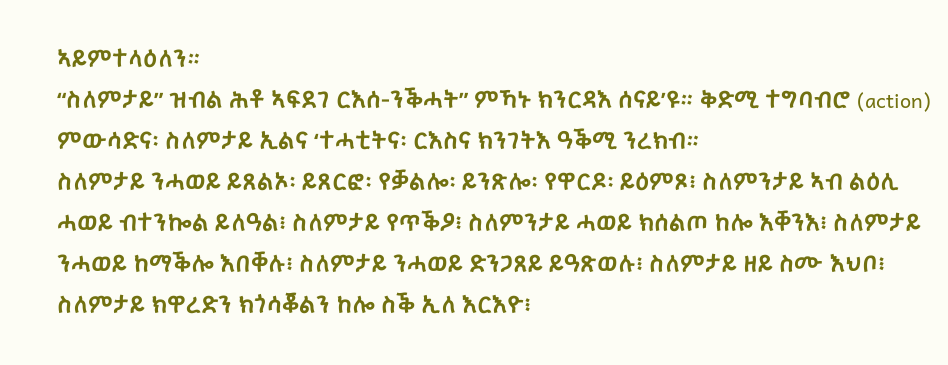ኣይምተላዕለን።
“ስለምታይ” ዝብል ሕቶ ኣፍደገ ርእሰ-ንቕሓት” ምኻኑ ክንርዳእ ሰናይ’ዩ። ቅድሚ ተግባብሮ (action) ምውሳድና፡ ስለምታይ ኢልና ‘ተሓቲትና፡ ርእስና ክንገትእ ዓቕሚ ንረክብ።
ስለምታይ ንሓወይ ይጸልኦ፡ ይጸርፎ፡ የቓልሎ፡ ይንጽሎ፡ የዋርዶ፡ ይዕምጾ፧ ስለምንታይ ኣብ ልዕሊ ሓወይ ብተንኰል ይለዓል፧ ስለምታይ የጥቕዖ፧ ስለምንታይ ሓወይ ክሰልጦ ከሎ እቐንእ፧ ስለምታይ ንሓወይ ከማቕሎ እበቐሉ፧ ስለምታይ ንሓወይ ድንጋጸይ ይዓጽወሉ፧ ስለምታይ ዘይ ስሙ እህቦ፧ ስለምታይ ክዋረድን ክጎሳቖልን ከሎ ስቕ ኢለ እርእዮ፧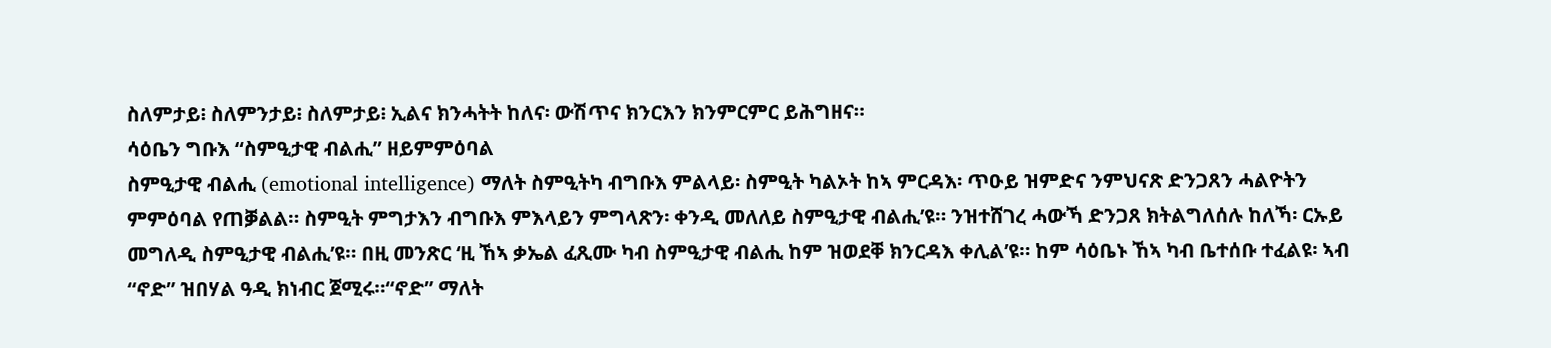ስለምታይ፧ ስለምንታይ፧ ስለምታይ፧ ኢልና ክንሓትት ከለና፡ ውሽጥና ክንርእን ክንምርምር ይሕግዘና።
ሳዕቤን ግቡእ “ስምዒታዊ ብልሒ” ዘይምምዕባል
ስምዒታዊ ብልሒ (emotional intelligence) ማለት ስምዒትካ ብግቡእ ምልላይ፡ ስምዒት ካልኦት ከኣ ምርዳእ፡ ጥዑይ ዝምድና ንምህናጽ ድንጋጸን ሓልዮትን ምምዕባል የጠቓልል። ስምዒት ምግታእን ብግቡእ ምእላይን ምግላጽን፡ ቀንዲ መለለይ ስምዒታዊ ብልሒ’ዩ። ንዝተሸገረ ሓውኻ ድንጋጸ ክትልግለሰሉ ከለኻ፡ ርኡይ መግለዲ ስምዒታዊ ብልሒ’ዩ። በዚ መንጽር ‘ዚ ኸኣ ቃኤል ፈጺሙ ካብ ስምዒታዊ ብልሒ ከም ዝወደቐ ክንርዳእ ቀሊል’ዩ። ከም ሳዕቤኑ ኸኣ ካብ ቤተሰቡ ተፈልዩ፡ ኣብ “ኖድ” ዝበሃል ዓዲ ክነብር ጀሚሩ።“ኖድ” ማለት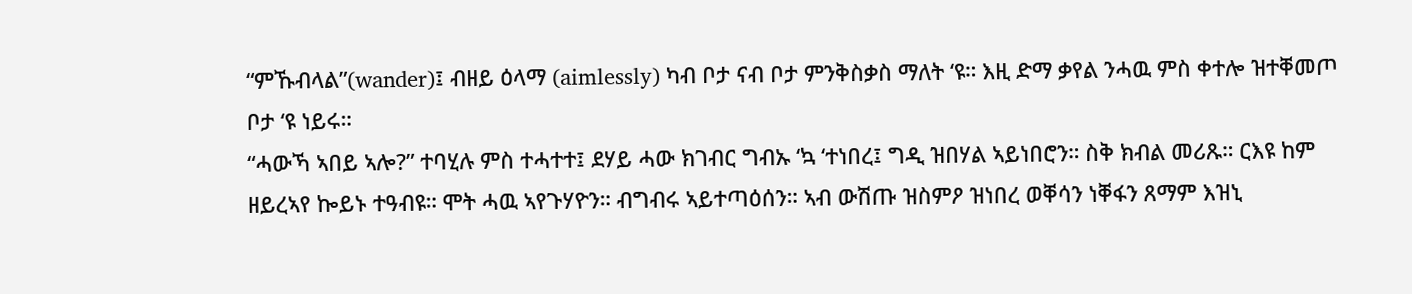“ምኹብላል”(wander)፤ ብዘይ ዕላማ (aimlessly) ካብ ቦታ ናብ ቦታ ምንቅስቃስ ማለት ‘ዩ። እዚ ድማ ቃየል ንሓዉ ምስ ቀተሎ ዝተቐመጦ ቦታ ‘ዩ ነይሩ።
“ሓውኻ ኣበይ ኣሎ?” ተባሂሉ ምስ ተሓተተ፤ ደሃይ ሓው ክገብር ግብኡ ‘ኳ ‘ተነበረ፤ ግዲ ዝበሃል ኣይነበሮን። ስቅ ክብል መሪጹ። ርእዩ ከም ዘይረኣየ ኰይኑ ተዓብዩ። ሞት ሓዉ ኣየጉሃዮን። ብግብሩ ኣይተጣዕሰን። ኣብ ውሽጡ ዝስምዖ ዝነበረ ወቐሳን ነቐፋን ጸማም እዝኒ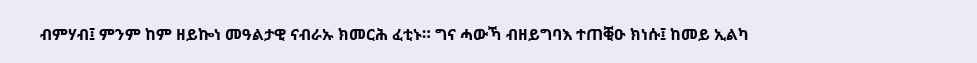ብምሃብ፤ ምንም ከም ዘይኰነ መዓልታዊ ናብራኡ ክመርሕ ፈቲኑ። ግና ሓውኻ ብዘይግባእ ተጠቒዑ ክነሱ፤ ከመይ ኢልካ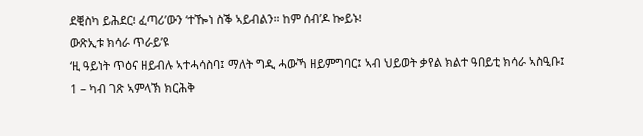ደቒስካ ይሕደር፧ ፈጣሪ’ውን ‘ተዀነ ስቕ ኣይብልን። ከም ሰብ’ዶ ኰይኑ፧
ውጽኢቱ ክሳራ ጥራይ’ዩ
‘ዚ ዓይነት ጥዕና ዘይብሉ ኣተሓሳስባ፤ ማለት ግዲ ሓውኻ ዘይምግባር፤ ኣብ ህይወት ቃየል ክልተ ዓበይቲ ክሳራ ኣስዒቡ፤
1 – ካብ ገጽ ኣምላኽ ክርሕቅ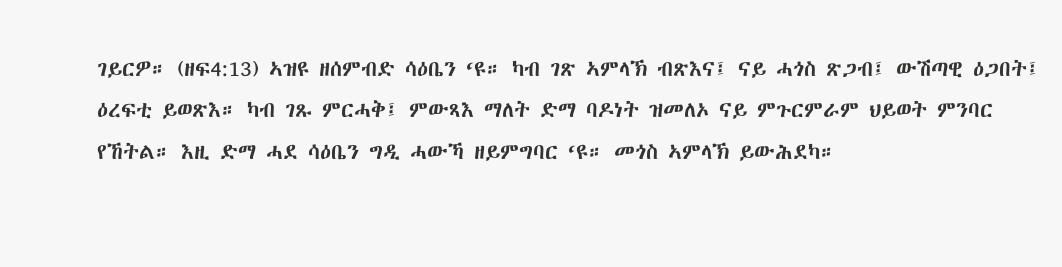ገይርዎ። (ዘፍ4:13) ኣዝዩ ዘሰምብድ ሳዕቤን ‘ዩ። ካብ ገጽ ኣምላኽ ብጽእና፤ ናይ ሓጎስ ጽጋብ፤ ውሽጣዊ ዕጋበት፤ ዕረፍቲ ይወጽእ። ካብ ገጹ ምርሓቅ፤ ምውጻእ ማለት ድማ ባዶነት ዝመለኦ ናይ ምጉርምራም ህይወት ምንባር የኸትል። እዚ ድማ ሓደ ሳዕቤን ግዲ ሓውኻ ዘይምግባር ‘ዩ። መጎስ ኣምላኽ ይውሕደካ።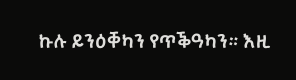ኩሉ ይንዕቐካን የጥቕዓካን። እዚ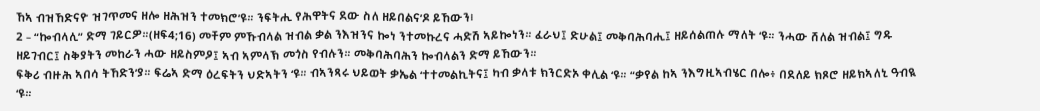ኸኣ ብዝኸድናዮ ዝገጥመና ዘሎ ዘሕዝን ተመክሮ’ዩ። ንፍትሒ የሕዋትና ደው ስለ ዘይበልና’ዶ ይኸውን፧
2 – “ኰብላሊ” ድማ ገይርዎ።(ዘፍ4;16) መቸም ምኹብላል ዝብል ቃል ንእዝንና ኰነ ንተመኩረና ሓድሽ ኣይኰነን። ፈራህ፤ ድሁል፤ መቅባሕባሒ፤ ዘይሰልጠሉ ማለት ‘ዩ። ንሓው ሸለል ዝብል፤ ግዱ ዘይገብር፤ ስቅያትን መከራን ሓው ዘይስምዖ፤ ኣብ ኣምላኽ መጎስ የብሉን። መቅባሕባሕን ኰብላልን ድማ ይኸውን።
ፍቅሪ ብዙሕ ኣበሳ ትኸድን’ያ። ፍሬኣ ድማ ዕረፍትን ህድኣትን ‘ዩ። ብኣንጻሩ ህይወት ቃኤል ‘ተተመልኪትና፤ ካብ ቃላቱ ክንርድኦ ቀሊል ‘ዩ። “ቃየል ከኣ ንእግዚኣብሄር በሎ፥ በደለይ ክጾሮ ዘይክኣለኒ ዓብዪ ‘ዩ።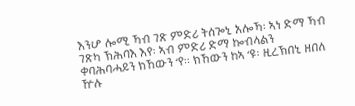እንሆ ሎሚ ኻብ ገጽ ምድሪ ትሰጐኒ አሎኻ፡ ኣነ ድማ ኻብ ገጽካ ኽሕባእ እየ፡ ኣብ ምድሪ ድማ ኰብላልን ቀባሕባሓይን ክኸውን ‘የ። ክኸውን ከኣ ‘ዩ፡ ዚረኽበኒ ዘበለ ዅሉ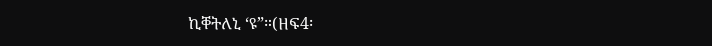ኪቐትለኒ ‘ዩ”።(ዘፍ4፡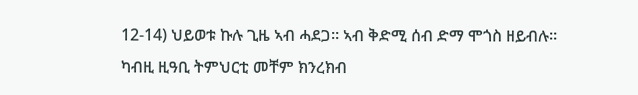12-14) ህይወቱ ኩሉ ጊዜ ኣብ ሓደጋ። ኣብ ቅድሚ ሰብ ድማ ሞጎስ ዘይብሉ።
ካብዚ ዚዓቢ ትምህርቲ መቸም ክንረክብ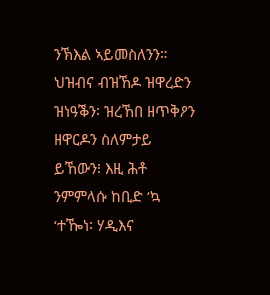ንኽእል ኣይመስለንን። ህዝብና ብዝኸዶ ዝዋረድን ዝነዓቕን፡ ዝረኸበ ዘጥቅዖን ዘዋርዶን ስለምታይ ይኸውን፧ እዚ ሕቶ ንምምላሱ ከቢድ ‘ኳ ‘ተዀነ፡ ሃዲእና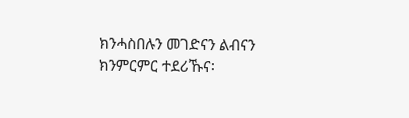ክንሓስበሉን መገድናን ልብናን ክንምርምር ተደሪኹና፡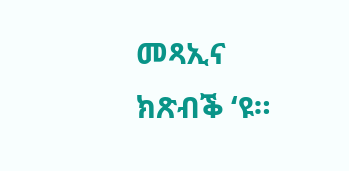መጻኢና ክጽብቕ ‘ዩ።